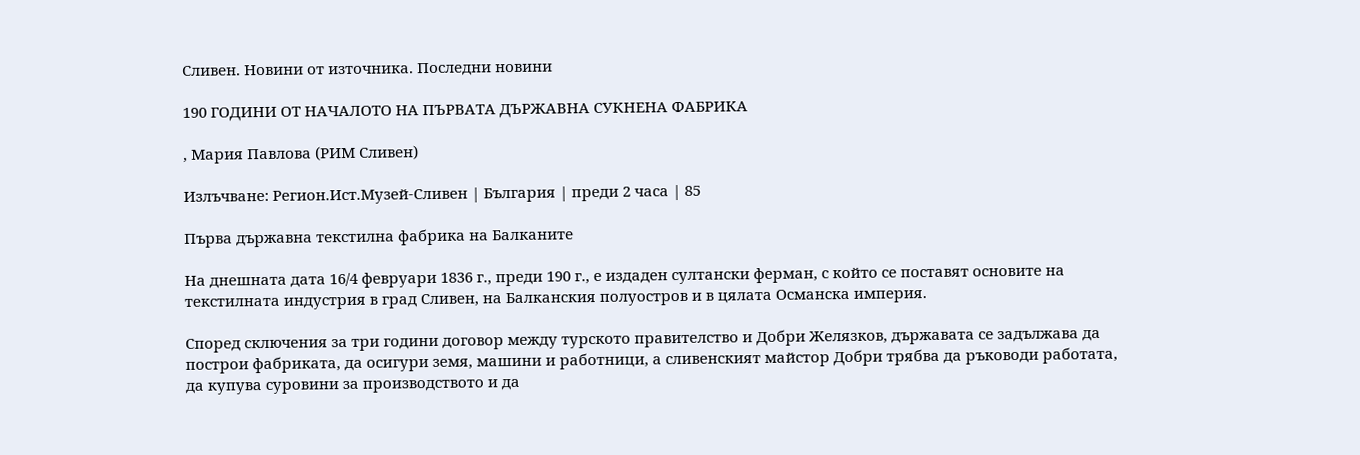Сливен. Новини от източника. Последни новини

190 ГОДИНИ ОТ НАЧАЛОТО НА ПЪРВАТА ДЪРЖАВНА СУКНЕНА ФАБРИКА

, Мария Павлова (РИМ Сливен)

Излъчване: Регион.Ист.Музей-Сливен | България | преди 2 часа | 85

Първа държавна текстилна фабрика на Балканите

На днешната дата 16/4 февруари 1836 г., преди 190 г., е издаден султански ферман, с който се поставят основите на текстилната индустрия в град Сливен, на Балканския полуостров и в цялата Османска империя.

Според сключения за три години договор между турското правителство и Добри Желязков, държавата се задължава да построи фабриката, да осигури земя, машини и работници, а сливенският майстор Добри трябва да ръководи работата, да купува суровини за производството и да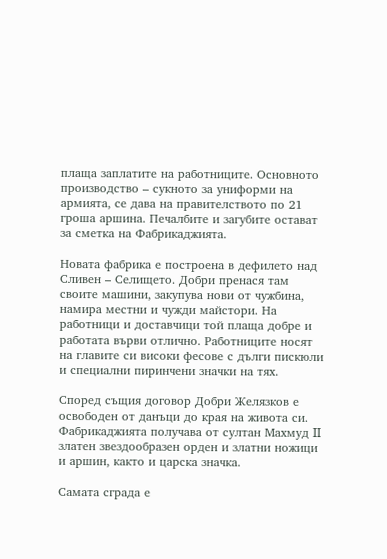плаща заплатите на работниците. Основното производство – сукното за униформи на армията, се дава на правителството по 21 гроша аршина. Печалбите и загубите остават за сметка на Фабрикаджията.

Новата фабрика е построена в дефилето над Сливен – Селището. Добри пренася там своите машини, закупува нови от чужбина, намира местни и чужди майстори. На работници и доставчици той плаща добре и работата върви отлично. Работниците носят на главите си високи фесове с дълги пискюли и специални пиринчени значки на тях.

Според същия договор Добри Желязков е освободен от данъци до края на живота си. Фабрикаджията получава от султан Махмуд II златен звездообразен орден и златни ножици и аршин, както и царска значка.

Самата сграда е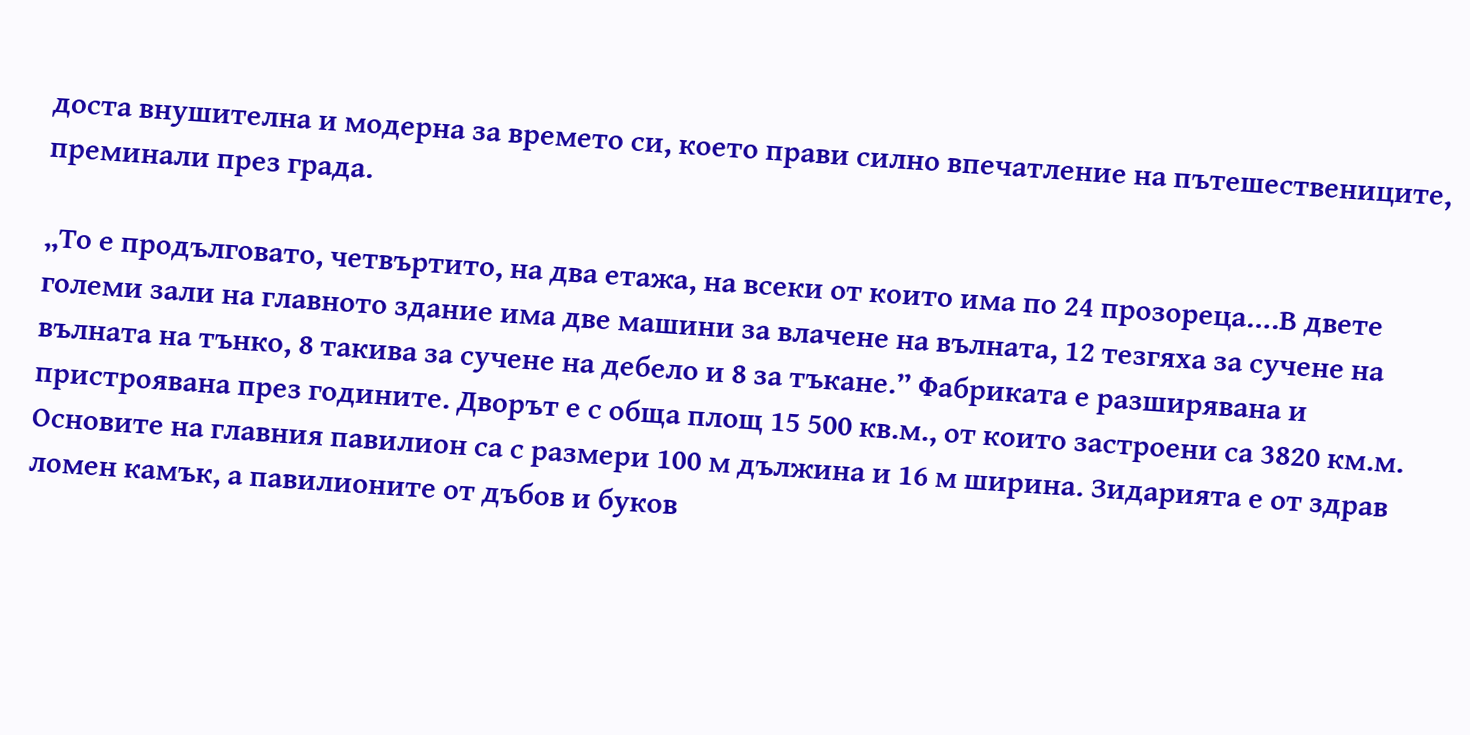доста внушителна и модерна за времето си, което прави силно впечатление на пътешествениците, преминали през града.

„То е продълговато, четвъртито, на два етажа, на всеки от които има по 24 прозореца….В двете големи зали на главното здание има две машини за влачене на вълната, 12 тезгяха за сучене на вълната на тънко, 8 такива за сучене на дебело и 8 за тъкане.” Фабриката е разширявана и пристроявана през годините. Дворът е с обща площ 15 500 кв.м., от които застроени са 3820 км.м. Основите на главния павилион са с размери 100 м дължина и 16 м ширина. Зидарията е от здрав ломен камък, а павилионите от дъбов и буков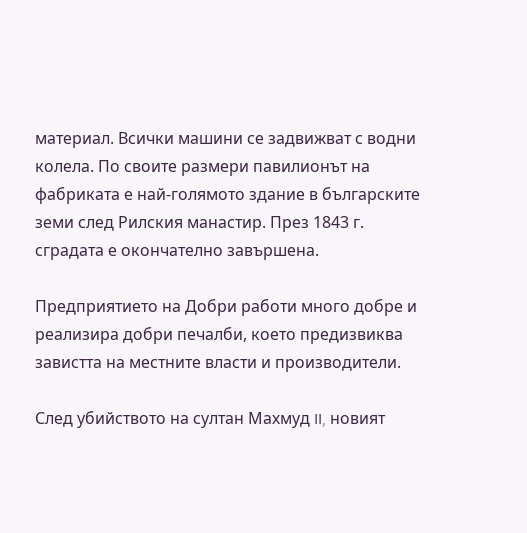материал. Всички машини се задвижват с водни колела. По своите размери павилионът на фабриката е най-голямото здание в българските земи след Рилския манастир. През 1843 г. сградата е окончателно завършена.

Предприятието на Добри работи много добре и реализира добри печалби, което предизвиква завистта на местните власти и производители.

След убийството на султан Махмуд II, новият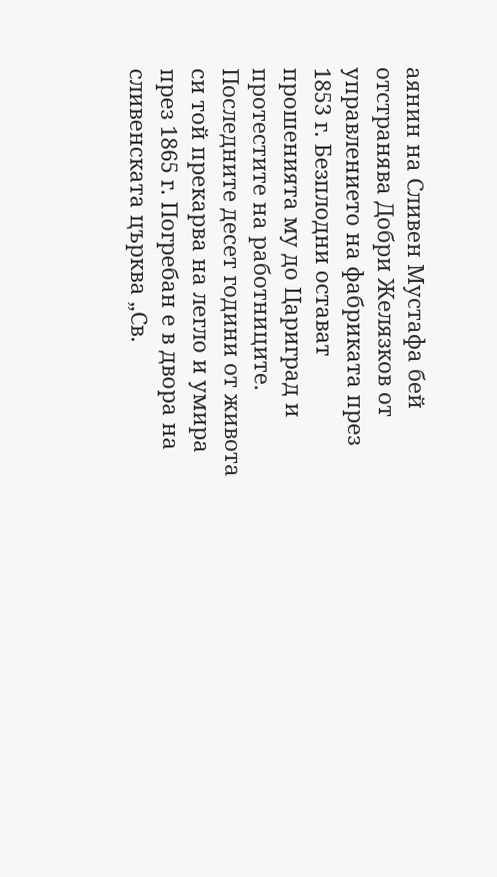аянин на Сливен Мустафа бей отстранява Добри Желязков от управлението на фабриката през 1853 г. Безплодни остават прошенията му до Цариград и протестите на работниците. Последните десет години от живота си той прекарва на легло и умира през 1865 г. Погребан е в двора на сливенската църква „Св.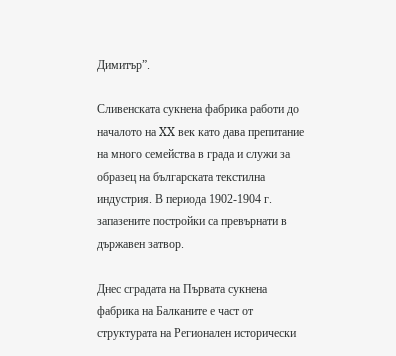Димитър”.

Сливенската сукнена фабрика работи до началото на XX век като дава препитание на много семейства в града и служи за образец на българската текстилна индустрия. В периода 1902-1904 г. запазените постройки са превърнати в държавен затвор.

Днес сградата на Първата сукнена фабрика на Балканите е част от структурата на Регионален исторически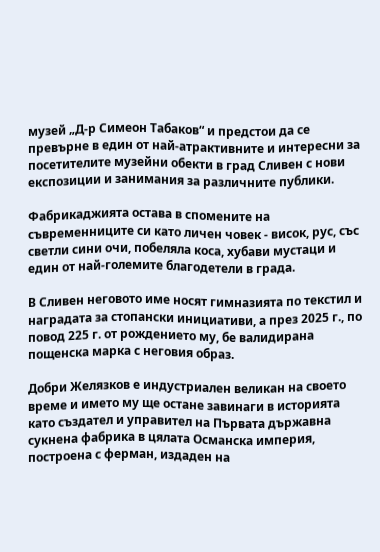музей „Д-р Симеон Табаков“ и предстои да се превърне в един от най-атрактивните и интересни за посетителите музейни обекти в град Сливен с нови експозиции и занимания за различните публики.

Фабрикаджията остава в спомените на съвременниците си като личен човек - висок, рус, със светли сини очи, побеляла коса, хубави мустаци и един от най-големите благодетели в града.

В Сливен неговото име носят гимназията по текстил и наградата за стопански инициативи, а през 2025 г., по повод 225 г. от рождението му, бе валидирана пощенска марка с неговия образ.

Добри Желязков е индустриален великан на своето време и името му ще остане завинаги в историята като създател и управител на Първата държавна сукнена фабрика в цялата Османска империя, построена с ферман, издаден на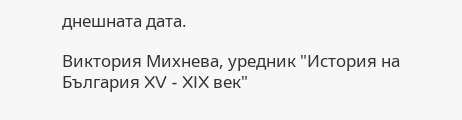днешната дата.

Виктория Михнева, уредник "История на България XV - XIX век"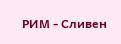РИМ - Сливен